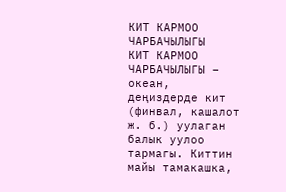КИТ КАРМОО ЧАРБАЧЫЛЫГЫ
КИТ КАРМОО ЧАРБАЧЫЛЫГЫ – океан, деңиздерде кит (финвал, кашалот ж. б.) уулаган балык уулоо тармагы. Киттин майы тамакашка,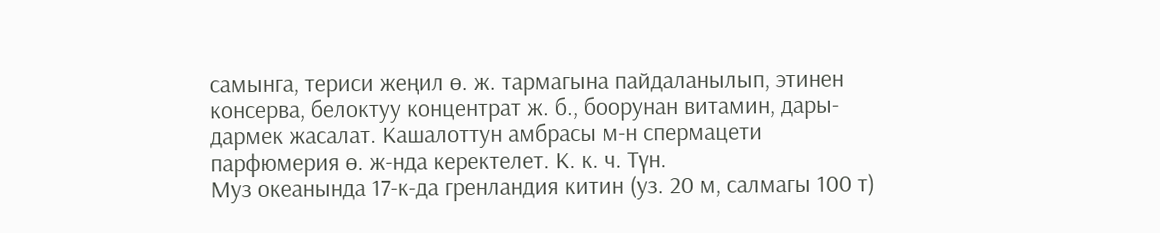самынга, териси жеңил ө. ж. тармагына пайдаланылып, этинен консерва, белоктуу концентрат ж. б., боорунан витамин, дары-дармек жасалат. Кашалоттун амбрасы м-н спермацети парфюмерия ө. ж-нда керектелет. К. к. ч. Түн.
Муз океанында 17-к-да гренландия китин (уз. 20 м, салмагы 100 т)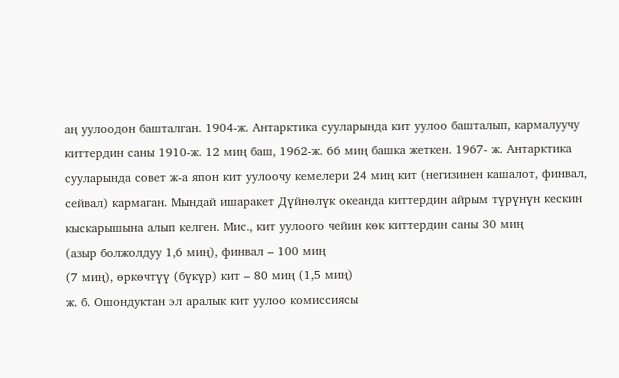аң уулоодон башталган. 1904-ж. Антарктика сууларында кит уулоо башталып, кармалуучу киттердин саны 1910-ж. 12 миң баш, 1962-ж. 66 миң башка жеткен. 1967- ж. Антарктика сууларында совет ж-а япон кит уулоочу кемелери 24 миң кит (негизинен кашалот, финвал, сейвал) кармаган. Мындай ишаракет Дүйнөлүк океанда киттердин айрым түрүнүн кескин кыскарышына алып келген. Мис., кит уулоого чейин көк киттердин саны 30 миң
(азыр болжолдуу 1,6 миң), финвал – 100 миң
(7 миң), өркөчтүү (бүкүр) кит – 80 миң (1,5 миң)
ж. б. Ошондуктан эл аралык кит уулоо комиссиясы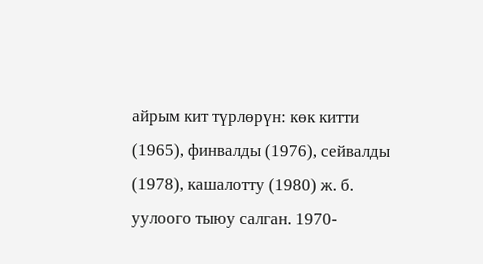айрым кит түрлөрүн: көк китти (1965), финвалды (1976), сейвалды (1978), кашалотту (1980) ж. б. уулоого тыюу салган. 1970-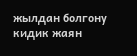жылдан болгону кидик жаян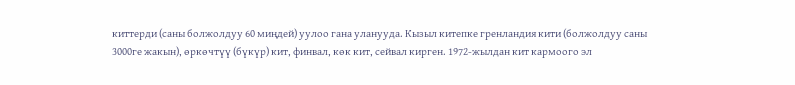киттерди (саны болжолдуу 60 миңдей) уулоо гана уланууда. Кызыл китепке гренландия кити (болжолдуу саны 3000ге жакын), өркөчтүү (бүкүр) кит, финвал, көк кит, сейвал кирген. 1972-жылдан кит кармоого эл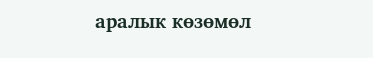аралык көзөмөл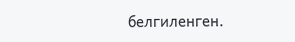белгиленген.